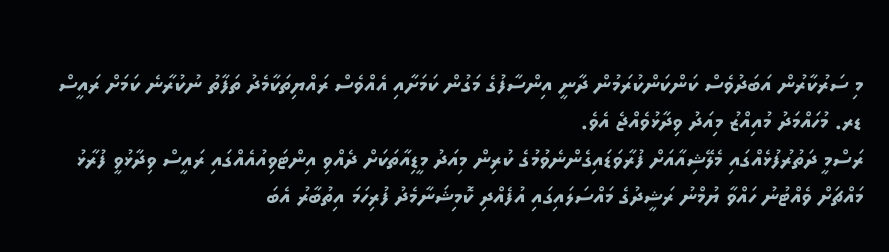މި ސަރުކާރުން އަބަދުވެސް ކަންކަންކުރަމުން ދާނީ އިންސާފުގެ މަގުން ކަމަށާއި އެއްވެސް ރައްޔިތަކާމެދު ތަފާތު ނުކުރާނެ ކަމަށް ރައީސް ޑރ. މުހައްމަދު މުއިއްޒު މިއަދު ވިދާޅުވެއްޖެ އެވެ.
ރަސްމީ ދަތުރުފުޅެއްގައި މެލޭޝިއާއަށް ފުރާވަޑައިގެންނެވުމުގެ ކުރިން މިއަދު މީޑިއާތަކަށް ދެއްވި އިންޓަވިއުއެއްގައި ރައީސް ވިދާޅުވީ ފުރާޅު މައްޗަށް ވެއްޓުނު ހައްވާ ޔުމްނު ރަޝީދުގެ މައްސަލައިގައި އުފެއްދި ކޮމިޝަނާމެދު ފުރިހަމަ އިތުބާރު އެބަ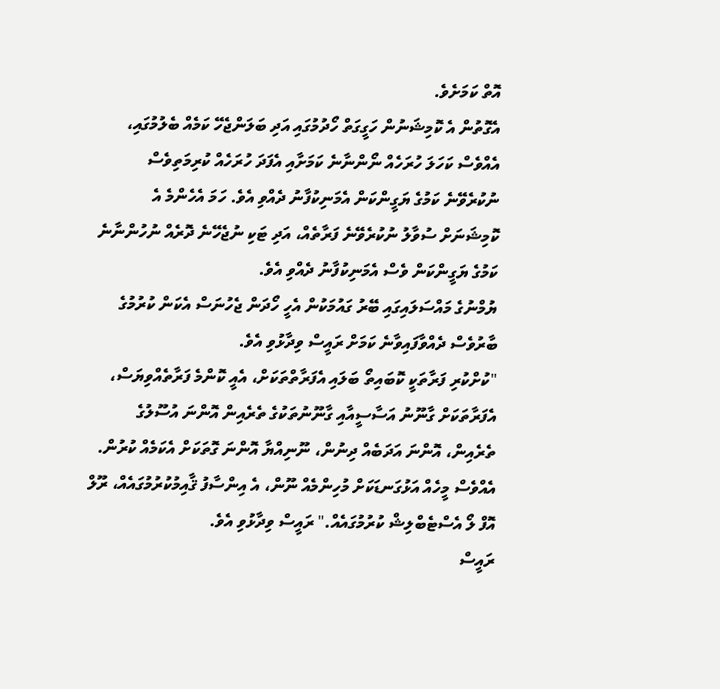އޮތް ކަމަށެވެ.
އެގޮތުން އެ ކޮމިޝަނުން ހަގީގަތް ހޯދުމުގައި އަދި ބަލަންޖެހޭ ކަމެއް ބެލުމުގައި، އެއްވެސް ކަހަލަ ހުރަހެއް ނޯންނާނެ ކަމަށާއި އެފަދަ ހުރަހެއް ކުރިމަތިވެސް ނުކުރެވޭނެ ކަމުގެ ޔަގީންކަން އެމަނިކުފާނު ދެއްވި އެވެ. ހަމަ އެހެންމެ އެ ކޮމިޝަނަށް ސުވާލު ނުކުރެވޭނެ ފަރާތެއް، އަދި ޓަކި ނުޖެހޭނެ ދޮރެއް ނުހުންނާނެ ކަމުގެ ޔަގީންކަން ވެސް އެމަނިކުފާނު ދެއްވި އެވެ.
ޔުމްނުގެ މައްސަލައިގައި ބޭރު ގައުމަކުން އެހީ ހޯދަން ޖެހުނަސް އެކަން ކުރުމުގެ ބާރުވެސް ދެއްވާފައިވާނެ ކަމަށް ރައީސް ވިދާޅުވި އެވެ.
"ކުށްކުރި ފަރާތަކީ ކޮބައިތޯ ބަލައި އެފަރާތްތަކަށް، އެއީ ކޮންމެ ފަރާތެއްވިޔަސް، އެފަރާތަކަށް ގާނޫނު އަސާސީއާއި ގާނޫނުތަކުގެ ތެރެއިން އޮންނަ އުސޫލުގެ ތެރެއިން، އޮންނަ އަދަބެއް ދިނުން، ނޫނިއްޔާ އޮންނަ ގޮތަކަށް އެކަމެއް ކުރުން. އެއްވެސް މީހެއް އަޅުގަނޑަކަށް މުހިންމެއް ނޫން، އެ އިންސާފު ޤާއިމުކުރުމުގައެއް، ރޫލް އޮފް ލޯ އެސްޓެބްލިޝް ކުރުމުގައެއް." ރައީސް ވިދާޅުވި އެވެ.
ރައީސް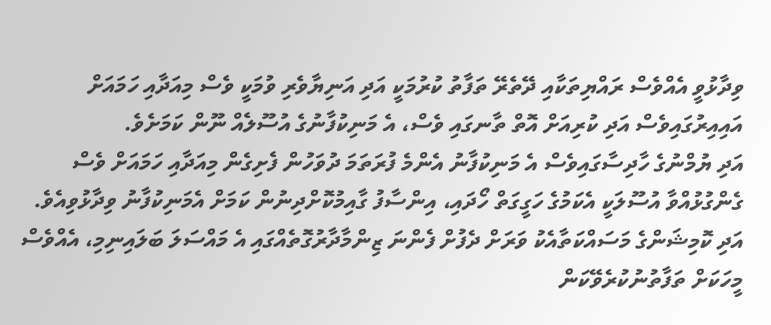ވިދާޅުވީ އެއްވެސް ރައްޔިތަކާއި ދޭތެރޭ ތަފާތު ކުރުމަކީ އަދި އަނިޔާވެރި ވުމަކީ ވެސް މިއަދާއި ހަމައަށް އައިއިރުގައިވެސް އަދި ކުރިއަށް އޮތް ތާނގައި ވެސް، އެ މަނިކުފާނުގެ އުސޫލެއް ނޫން ކަމަށެވެ.
އަދި ޔުމްނުގެ ހާދިސާގައިވެސް އެ މަނިކުފާނު އެންމެ ފުރަތަމަ ދުވަހުން ފެށިގެން މިއަދާއި ހަމައަށް ވެސް ގެންގުޅުއްވާ އުސޫލަކީ އެކަމުގެ ހަގީގަތް ހޯދައި، އިންސާފު ގާއިމުކޮށްދިނުން ކަމަށް އެމަނިކުފާނު ވިދާޅުވިއެވެ.
އަދި ކޮމިޝަންގެ މަސައްކަތާއެކު ވަރަށް ދެފުށް ފެންނަ ޒިންމާދާރުގޮތެއްގައި އެ މައްސަލަ ބަލައިނިމި، އެއްވެސް މީހަކަށް ތަފާތުނުކުރެވޭކަން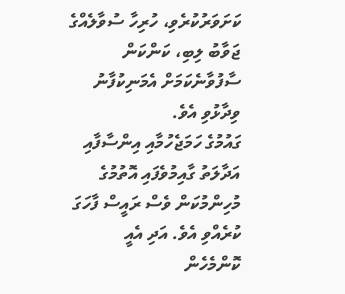ކަށަވަރުކުރެވި، ހުރިހާ ސުވާލެއްގެ ޖަވާބު ލިބި، ކަންކަން ސާފުވާނެކަމަށް އެމަނިކުފާނު ވިދާޅުވި އެވެ.
ގައުމުގެ ހަމަޖެހުމާއި އިންސާފާއި އަދާލަތު ގާއިމުވެފައި އޮތުމުގެ މުހިންމުކަން ވެސް ރައީސް ފާހަގަ ކުރެއްވި އެވެ. އަދި އެއީ ކޮންމެހެން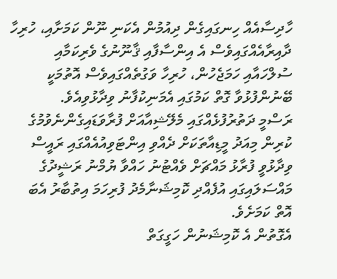ހާދިސާއެއް ހިނގައިގެން ދިއުމުން އެކަނި ނޫން ކަމަށާއި، ހުރިހާ ދާއިރާއެއްގައިވެސް އެ އިންސާފާއި ޤާނޫނުގެ ވެރިކަމާއި ސުލްހައާއި ހަމަޖެހުން، ހުރިހާ ވަގުތެއްގައިވެސް އޮތުމަކީ ބޭނުންފުޅުވާ ގޮތް ކަމުގައި އެމަނިކުފާނު ވިދާޅުވިއެވެ.
ރަސްމީ ދަތުރުފުޅެއްގައި މެލޭޝިއާއަށް ފުރާވަޑައިގެންނެވުމުގެ ކުރިން މިއަދު މީޑިއާތަކަށް ދެއްވި އިންޓަވިއުއެއްގައި ރައީސް ވިދާޅުވީ ފުރާޅު މައްޗަށް ވެއްޓުނު ހައްވާ ޔުމްނު ރަޝީދުގެ މައްސަލައިގައި އުފެއްދި ކޮމިޝަނާމެދު ފުރިހަމަ އިތުބާރު އެބަ އޮތް ކަމަށެވެ.
އެގޮތުން އެ ކޮމިޝަނުން ހަގީގަތް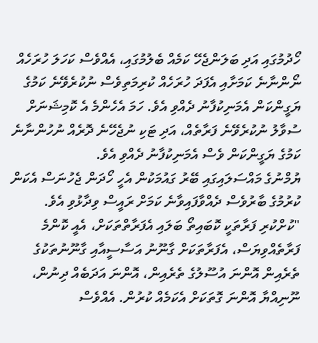ހޯދުމުގައި އަދި ބަލަންޖެހޭ ކަމެއް ބެލުމުގައި، އެއްވެސް ކަހަލަ ހުރަހެއް ނޯންނާނެ ކަމަށާއި އެފަދަ ހުރަހެއް ކުރިމަތިވެސް ނުކުރެވޭނެ ކަމުގެ ޔަގީންކަން އެމަނިކުފާނު ދެއްވި އެވެ. ހަމަ އެހެންމެ އެ ކޮމިޝަނަށް ސުވާލު ނުކުރެވޭނެ ފަރާތެއް، އަދި ޓަކި ނުޖެހޭނެ ދޮރެއް ނުހުންނާނެ ކަމުގެ ޔަގީންކަން ވެސް އެމަނިކުފާނު ދެއްވި އެވެ.
ޔުމްނުގެ މައްސަލައިގައި ބޭރު ގައުމަކުން އެހީ ހޯދަން ޖެހުނަސް އެކަން ކުރުމުގެ ބާރުވެސް ދެއްވާފައިވާނެ ކަމަށް ރައީސް ވިދާޅުވި އެވެ.
"ކުށްކުރި ފަރާތަކީ ކޮބައިތޯ ބަލައި އެފަރާތްތަކަށް، އެއީ ކޮންމެ ފަރާތެއްވިޔަސް، އެފަރާތަކަށް ގާނޫނު އަސާސީއާއި ގާނޫނުތަކުގެ ތެރެއިން އޮންނަ އުސޫލުގެ ތެރެއިން، އޮންނަ އަދަބެއް ދިނުން، ނޫނިއްޔާ އޮންނަ ގޮތަކަށް އެކަމެއް ކުރުން. އެއްވެސް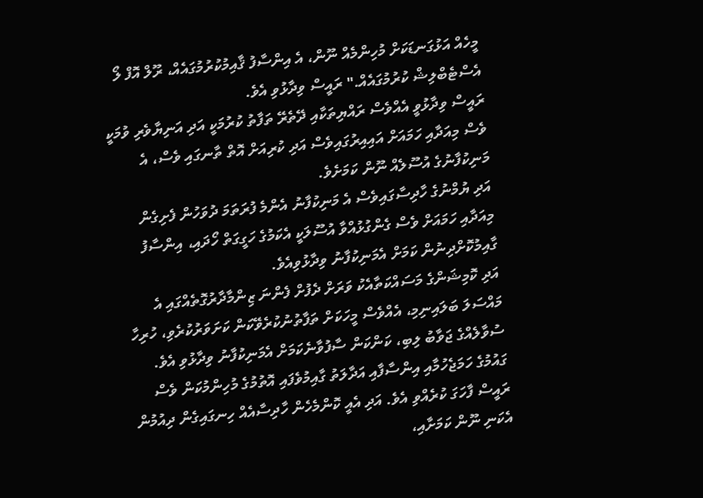މީހެއް އަޅުގަނޑަކަށް މުހިންމެއް ނޫން، އެ އިންސާފު ޤާއިމުކުރުމުގައެއް، ރޫލް އޮފް ލޯ އެސްޓެބްލިޝް ކުރުމުގައެއް." ރައީސް ވިދާޅުވި އެވެ.
ރައީސް ވިދާޅުވީ އެއްވެސް ރައްޔިތަކާއި ދޭތެރޭ ތަފާތު ކުރުމަކީ އަދި އަނިޔާވެރި ވުމަކީ ވެސް މިއަދާއި ހަމައަށް އައިއިރުގައިވެސް އަދި ކުރިއަށް އޮތް ތާނގައި ވެސް، އެ މަނިކުފާނުގެ އުސޫލެއް ނޫން ކަމަށެވެ.
އަދި ޔުމްނުގެ ހާދިސާގައިވެސް އެ މަނިކުފާނު އެންމެ ފުރަތަމަ ދުވަހުން ފެށިގެން މިއަދާއި ހަމައަށް ވެސް ގެންގުޅުއްވާ އުސޫލަކީ އެކަމުގެ ހަގީގަތް ހޯދައި، އިންސާފު ގާއިމުކޮށްދިނުން ކަމަށް އެމަނިކުފާނު ވިދާޅުވިއެވެ.
އަދި ކޮމިޝަންގެ މަސައްކަތާއެކު ވަރަށް ދެފުށް ފެންނަ ޒިންމާދާރުގޮތެއްގައި އެ މައްސަލަ ބަލައިނިމި، އެއްވެސް މީހަކަށް ތަފާތުނުކުރެވޭކަން ކަށަވަރުކުރެވި، ހުރިހާ ސުވާލެއްގެ ޖަވާބު ލިބި، ކަންކަން ސާފުވާނެކަމަށް އެމަނިކުފާނު ވިދާޅުވި އެވެ.
ގައުމުގެ ހަމަޖެހުމާއި އިންސާފާއި އަދާލަތު ގާއިމުވެފައި އޮތުމުގެ މުހިންމުކަން ވެސް ރައީސް ފާހަގަ ކުރެއްވި އެވެ. އަދި އެއީ ކޮންމެހެން ހާދިސާއެއް ހިނގައިގެން ދިއުމުން އެކަނި ނޫން ކަމަށާއި،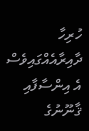ހުރިހާ ދާއިރާއެއްގައިވެސް އެ އިންސާފާއި ޤާނޫނުގެ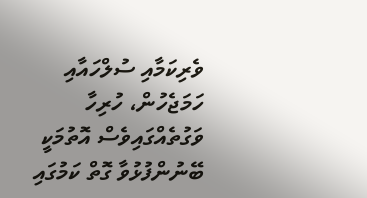ވެރިކަމާއި ސުލްހައާއި ހަމަޖެހުން، ހުރިހާ ވަގުތެއްގައިވެސް އޮތުމަކީ ބޭނުންފުޅުވާ ގޮތް ކަމުގައި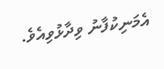އެމަނިކުފާނު ވިދާޅުވިއެވެ.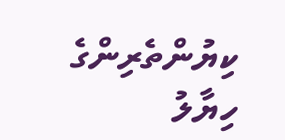ކިޔުންތެރިންގެ ހިޔާލު